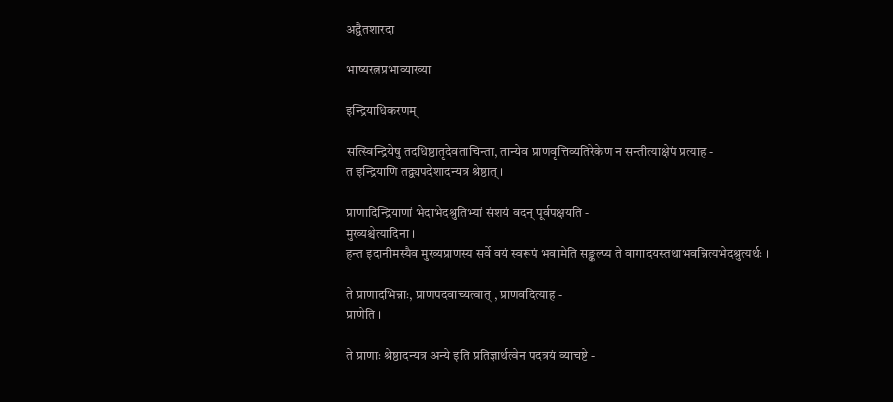अद्वैतशारदा

भाष्यरत्नप्रभाव्याख्या

इन्द्रियाधिकरणम्

सत्स्विन्द्रियेषु तदधिष्ठातृदेवताचिन्ता, तान्येव प्राणवृत्तिव्यतिरेकेण न सन्तीत्याक्षेपं प्रत्याह -
त इन्द्रियाणि तद्व्यपदेशादन्यत्र श्रेष्ठात् ।

प्राणादिन्द्रियाणां भेदाभेदश्रुतिभ्यां संशयं वदन् पूर्वपक्षयति -
मुख्यश्चेत्यादिना ।
हन्त इदानीमस्यैव मुख्यप्राणस्य सर्वे वयं स्वरूपं भवामेति सङ्कल्प्य ते वागादयस्तथाभवन्नित्यभेदश्रुत्यर्थः ।

ते प्राणादभिन्नाः, प्राणपदवाच्यत्वात् , प्राणवदित्याह -
प्राणेति ।

ते प्राणाः श्रेष्ठादन्यत्र अन्ये इति प्रतिज्ञार्थत्वेन पदत्रयं व्याचष्टे -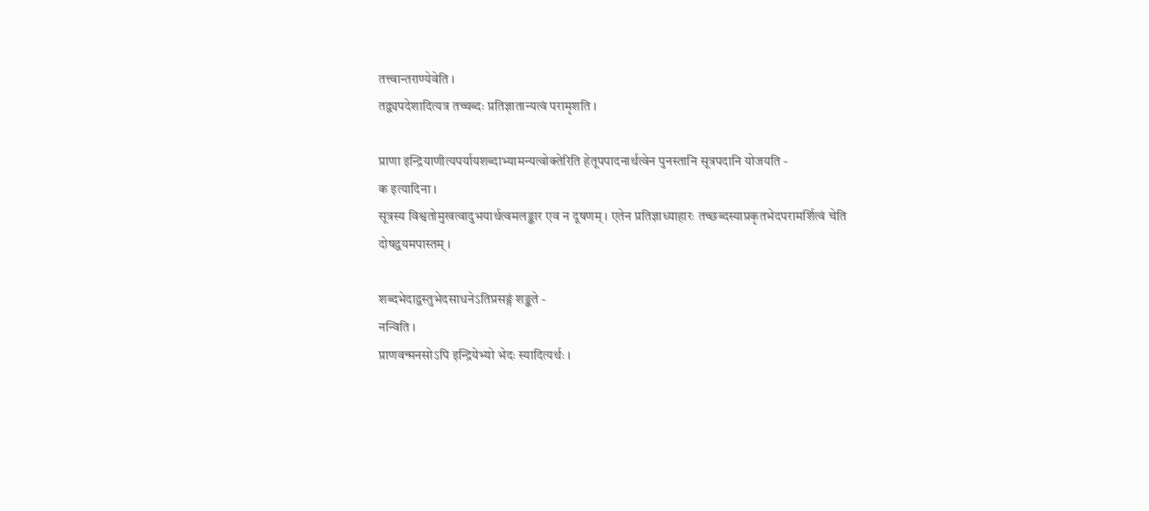तत्त्वान्तराण्येवेति ।
तद्व्यपदेशादित्यत्र तच्चब्दः प्रतिज्ञातान्यत्वं परामृशति ।

प्राणा इन्द्रियाणीत्यपर्यायशब्दाभ्यामन्यत्वोक्तेरिति हेतूपपादनार्थत्वेन पुनस्तानि सूत्रपदानि योजयति -
क इत्यादिना ।
सूत्रस्य विश्वतोमुखत्वादुभयार्थत्वमलङ्कार एव न दूषणम् । एतेन प्रतिज्ञाध्याहारः तच्छब्दस्याप्रकृतभेदपरामर्शित्वं चेति दोषद्वयमपास्तम् ।

शब्दभेदाद्वस्तुभेदसाधनेऽतिप्रसङ्गं शङ्कते -
नन्विति ।
प्राणवन्मनसोऽपि इन्द्रियेभ्यो भेदः स्यादित्यर्थः ।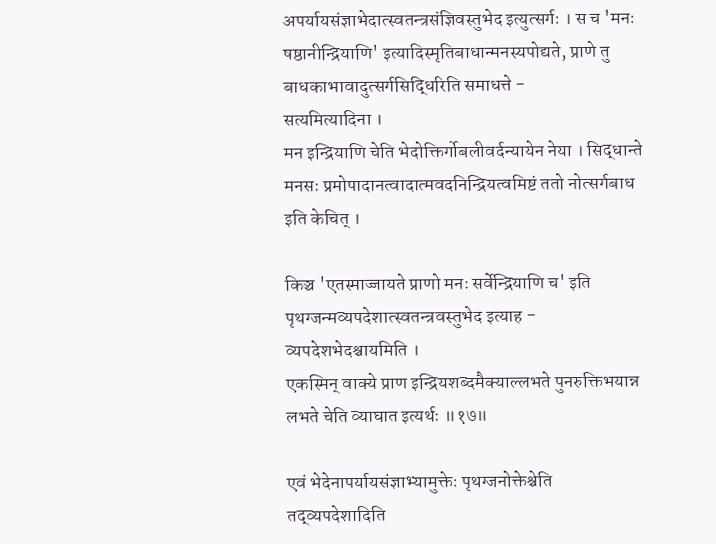अपर्यायसंज्ञाभेदात्स्वतन्त्रसंज्ञिवस्तुभेद इत्युत्सर्गः । स च 'मनः षष्ठानीन्द्रियाणि' इत्यादिस्मृतिबाधान्मनस्यपोद्यते, प्राणे तु बाधकाभावादुत्सर्गसिद्धिरिति समाधत्ते -
सत्यमित्यादिना ।
मन इन्द्रियाणि चेति भेदोक्तिर्गोबलीवर्दन्यायेन नेया । सिद्धान्ते मनसः प्रमोपादानत्वादात्मवदनिन्द्रियत्वमिष्टं ततो नोत्सर्गबाध इति केचित् ।

किञ्च 'एतस्माज्जायते प्राणो मनः सर्वेन्द्रियाणि च' इति पृथग्जन्मव्यपदेशात्स्वतन्त्रवस्तुभेद इत्याह -
व्यपदेशभेदश्चायमिति ।
एकस्मिन् वाक्ये प्राण इन्द्रियशब्दमैक्याल्लभते पुनरुक्तिभयान्न लभते चेति व्याघात इत्यर्थः ॥१७॥

एवं भेदेनापर्यायसंज्ञाभ्यामुक्तेः पृथग्जनोक्तेश्चेति तद्व्यपदेशादिति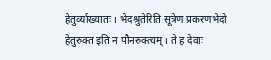हेतुर्व्याख्यातः । भेदश्रुतेरिति सूत्रेण प्रकरणभेदो हेतुरुक्त इति न पौनरुक्त्यम् । ते ह देवाः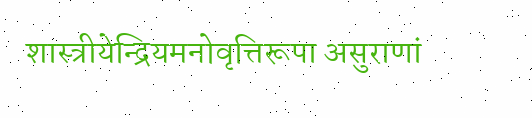शास्त्रीयेन्द्रियमनोवृत्तिरूपा असुराणां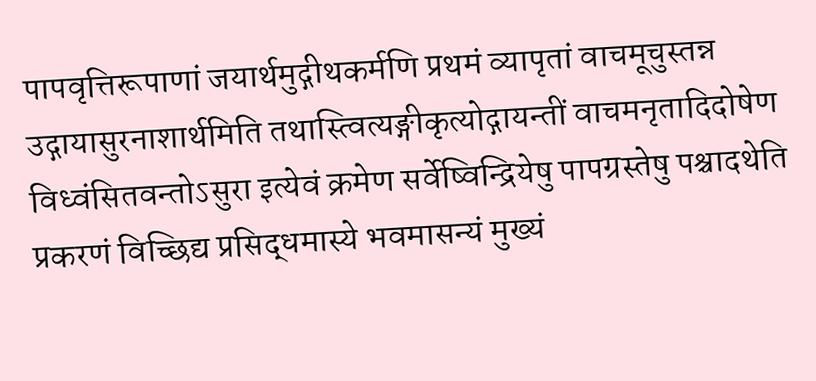पापवृत्तिरूपाणां जयार्थमुद्गीथकर्मणि प्रथमं व्यापृतां वाचमूचुस्तन्न उद्गायासुरनाशार्थमिति तथास्त्वित्यङ्गीकृत्योद्गायन्तीं वाचमनृतादिदोषेण विध्वंसितवन्तोऽसुरा इत्येवं क्रमेण सर्वेष्विन्द्रियेषु पापग्रस्तेषु पश्चादथेति प्रकरणं विच्छिद्य प्रसिद्धमास्ये भवमासन्यं मुख्यं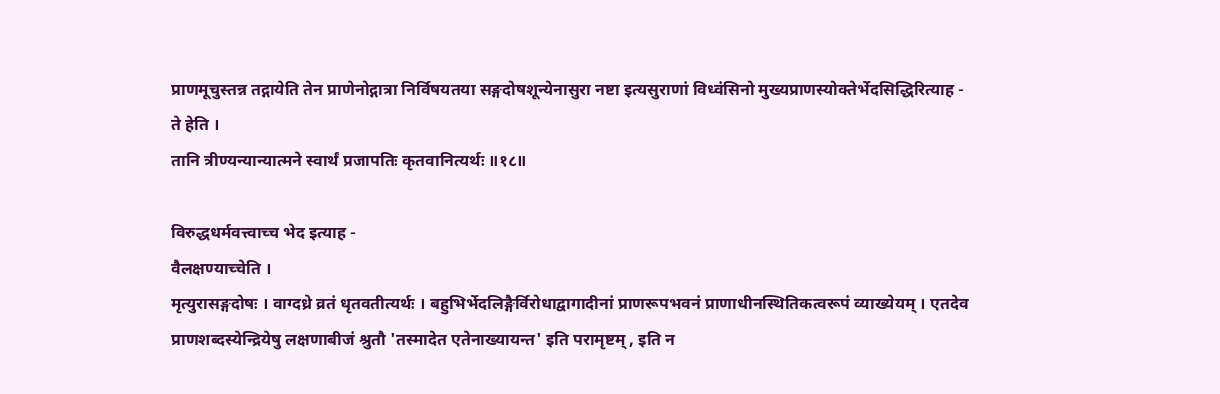प्राणमूचुस्तन्न तद्गायेति तेन प्राणेनोद्गात्रा निर्विषयतया सङ्गदोषशून्येनासुरा नष्टा इत्यसुराणां विध्वंसिनो मुख्यप्राणस्योक्तेर्भेदसिद्धिरित्याह -
ते हेति ।
तानि त्रीण्यन्यान्यात्मने स्वार्थं प्रजापतिः कृतवानित्यर्थः ॥१८॥

विरुद्धधर्मवत्त्वाच्च भेद इत्याह -
वैलक्षण्याच्चेति ।
मृत्युरासङ्गदोषः । वाग्दध्रे व्रतं धृतवतीत्यर्थः । बहुभिर्भेदलिङ्गैर्विरोधाद्वागादीनां प्राणरूपभवनं प्राणाधीनस्थितिकत्वरूपं व्याख्येयम् । एतदेव प्राणशब्दस्येन्द्रियेषु लक्षणाबीजं श्रुतौ 'तस्मादेत एतेनाख्यायन्त' इति परामृष्टम् , इति न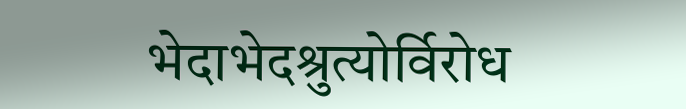भेदाभेदश्रुत्योर्विरोध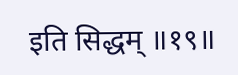इति सिद्धम् ॥१९॥